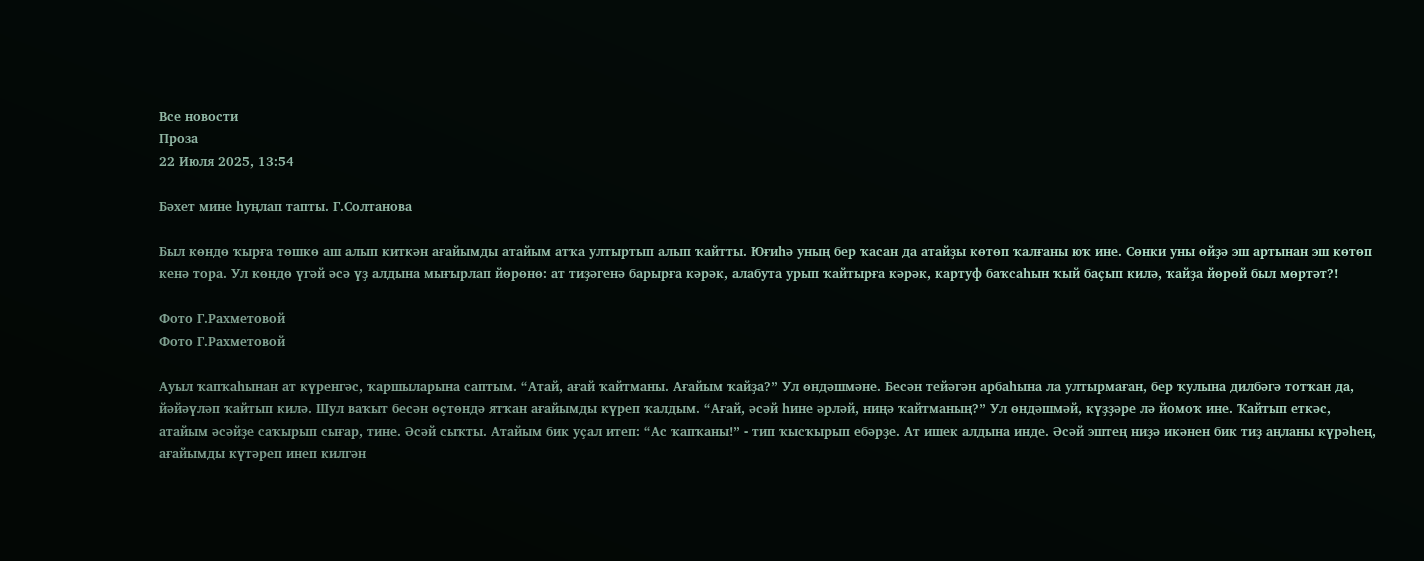Все новости
Проза
22 Июля 2025, 13:54

Бәхет мине һуңлап тапты. Г.Солтанова

Был көндө ҡырға төшкө аш алып киткән ағайымды атайым атҡа ултыртып алып ҡайтты. Юғиһә уның бер ҡасан да атайҙы көтөп ҡалғаны юҡ ине. Сөнки уны өйҙә эш артынан эш көтөп кенә тора. Ул көндө үгәй әсә үҙ алдына мығырлап йөрөнө: ат тиҙәгенә барырға кәрәк, алабута урып ҡайтырға кәрәк, картуф баҡсаһын ҡый баҫып килә, ҡайҙа йөрөй был мөртәт?!

Фото Г.Рахметовой
Фото Г.Рахметовой

Ауыл ҡапҡаһынан ат күренгәс, ҡаршыларына саптым. “Атай, ағай ҡайтманы. Ағайым ҡайҙа?” Ул өндәшмәне. Бесән тейәгән арбаһына ла ултырмаған, бер ҡулына дилбәгә тотҡан да, йәйәүләп ҡайтып килә. Шул ваҡыт бесән өҫтөндә ятҡан ағайымды күреп ҡалдым. “Ағай, әсәй һине әрләй, ниңә ҡайтманың?” Ул өндәшмәй, күҙҙәре лә йомоҡ ине. Ҡайтып еткәс, атайым әсәйҙе саҡырып сығар, тине. Әсәй сыҡты. Атайым бик уҫал итеп: “Ас ҡапҡаны!” - тип ҡысҡырып ебәрҙе. Ат ишек алдына инде. Әсәй эштең ниҙә икәнен бик тиҙ аңланы күрәһең, ағайымды күтәреп инеп килгән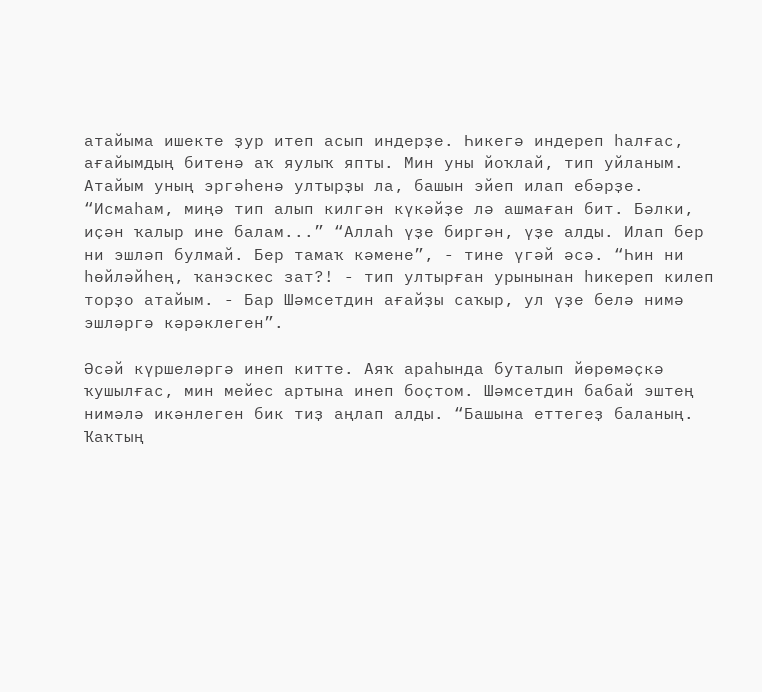атайыма ишекте ҙур итеп асып индерҙе. Һикегә индереп һалғас, ағайымдың битенә аҡ яулыҡ япты. Мин уны йоҡлай, тип уйланым. Атайым уның эргәһенә ултырҙы ла, башын эйеп илап ебәрҙе. “Исмаһам, миңә тип алып килгән күкәйҙе лә ашмаған бит. Бәлки, иҫән ҡалыр ине балам...” “Аллаһ үҙе биргән, үҙе алды. Илап бер ни эшләп булмай. Бер тамаҡ кәмене”, - тине үгәй әсә. “Һин ни һөйләйһең, ҡанэскес зат?! - тип ултырған урынынан һикереп килеп торҙо атайым. - Бар Шәмсетдин ағайҙы саҡыр, ул үҙе белә нимә эшләргә кәрәклеген”.

Әсәй күршеләргә инеп китте. Аяҡ араһында буталып йөрөмәҫкә ҡушылғас, мин мейес артына инеп боҫтом. Шәмсетдин бабай эштең нимәлә икәнлеген бик тиҙ аңлап алды. “Башына еттегеҙ баланың. Ҡаҡтың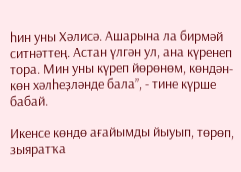һин уны Хәлисә. Ашарына ла бирмәй ситнәттең. Астан үлгән ул, ана күренеп тора. Мин уны күреп йөрөнөм, көндән-көн хәлһеҙләнде бала”, - тине күрше бабай.

Икенсе көндө ағайымды йыуып, төрөп, зыяратҡа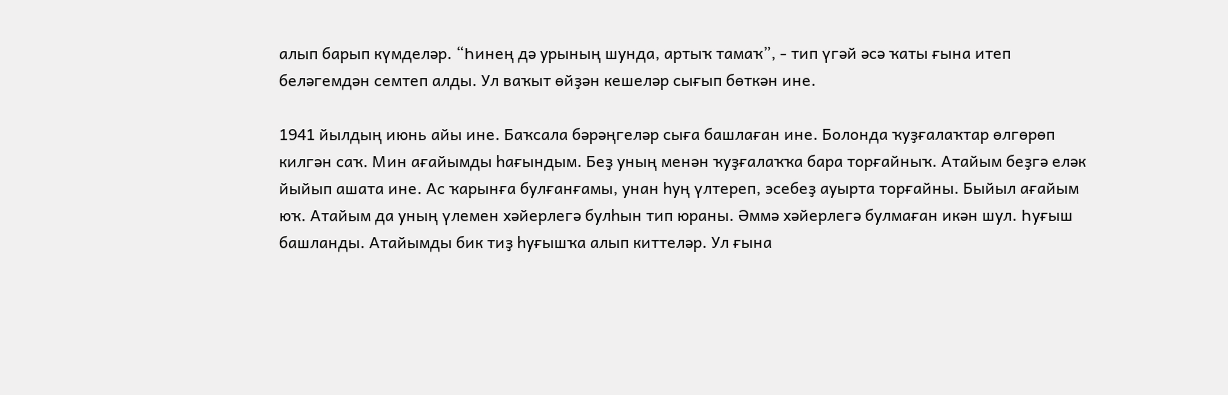алып барып күмделәр. “Һинең дә урының шунда, артыҡ тамаҡ”, - тип үгәй әсә ҡаты ғына итеп беләгемдән семтеп алды. Ул ваҡыт өйҙән кешеләр сығып бөткән ине.

1941 йылдың июнь айы ине. Баҡсала бәрәңгеләр сыға башлаған ине. Болонда ҡуҙғалаҡтар өлгөрөп килгән саҡ. Мин ағайымды һағындым. Беҙ уның менән ҡуҙғалаҡҡа бара торғайныҡ. Атайым беҙгә еләк йыйып ашата ине. Ас ҡарынға булғанғамы, унан һуң үлтереп, эсебеҙ ауырта торғайны. Быйыл ағайым юҡ. Атайым да уның үлемен хәйерлегә булһын тип юраны. Әммә хәйерлегә булмаған икән шул. Һуғыш башланды. Атайымды бик тиҙ һуғышҡа алып киттеләр. Ул ғына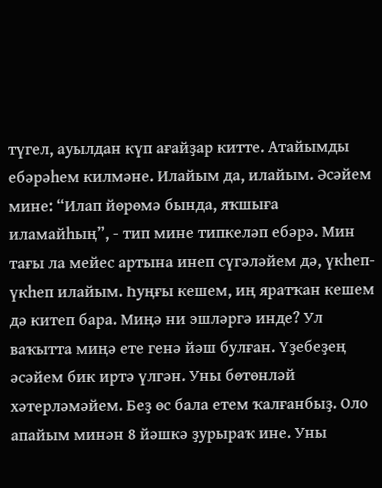түгел, ауылдан күп ағайҙар китте. Атайымды ебәрәһем килмәне. Илайым да, илайым. Әсәйем мине: “Илап йөрөмә бында, яҡшыға иламайһың”, - тип мине типкеләп ебәрә. Мин тағы ла мейес артына инеп сүгәләйем дә, үкһеп-үкһеп илайым. Һуңғы кешем, иң яратҡан кешем дә китеп бара. Миңә ни эшләргә инде? Ул ваҡытта миңә ете генә йәш булған. Үҙебеҙең әсәйем бик иртә үлгән. Уны бөтөнләй хәтерләмәйем. Беҙ өс бала етем ҡалғанбыҙ. Оло апайым минән 8 йәшкә ҙурыраҡ ине. Уны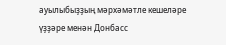ауылыбыҙҙың мәрхәмәтле кешеләре үҙҙәре менән Донбасс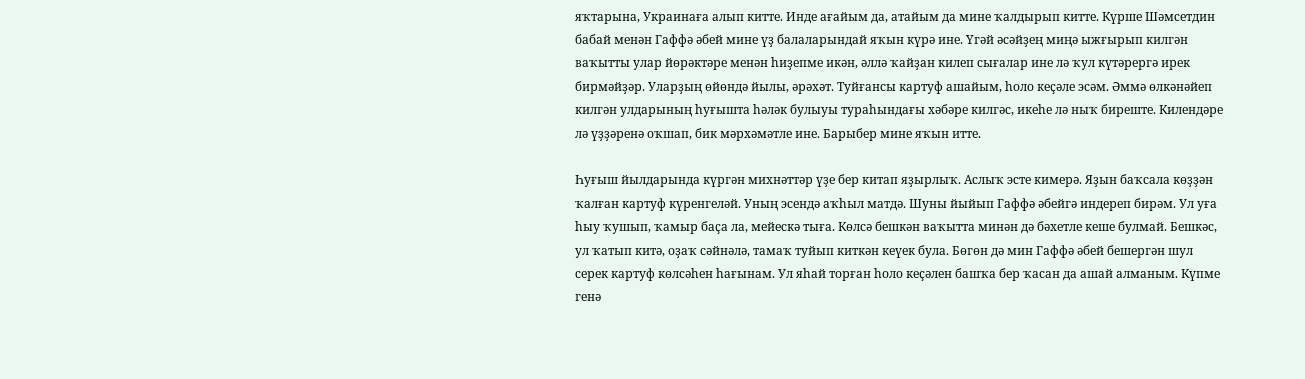яҡтарына, Украинаға алып китте. Инде ағайым да, атайым да мине ҡалдырып китте. Күрше Шәмсетдин бабай менән Гаффә әбей мине үҙ балаларындай яҡын күрә ине. Үгәй әсәйҙең миңә ыжғырып килгән ваҡытты улар йөрәктәре менән һиҙепме икән, әллә ҡайҙан килеп сығалар ине лә ҡул күтәрергә ирек бирмәйҙәр. Уларҙың өйөндә йылы, әрәхәт. Туйғансы картуф ашайым, һоло кеҫәле эсәм. Әммә өлкәнәйеп килгән улдарының һуғышта һәләк булыуы тураһындағы хәбәре килгәс, икеһе лә ныҡ биреште. Килендәре лә үҙҙәренә оҡшап, бик мәрхәмәтле ине. Барыбер мине яҡын итте.

Һуғыш йылдарында күргән михнәттәр үҙе бер китап яҙырлыҡ. Аслыҡ эсте кимерә. Яҙын баҡсала көҙҙән ҡалған картуф күренгеләй. Уның эсендә аҡһыл матдә. Шуны йыйып Гаффә әбейгә индереп бирәм. Ул уға һыу ҡушып, ҡамыр баҫа ла, мейескә тыға. Көлсә бешкән ваҡытта минән дә бәхетле кеше булмай. Бешкәс, ул ҡатып китә, оҙаҡ сәйнәлә, тамаҡ туйып киткән кеүек була. Бөгөн дә мин Гаффә әбей бешергән шул серек картуф көлсәһен һағынам. Ул яһай торған һоло кеҫәлен башҡа бер ҡасан да ашай алманым. Күпме генә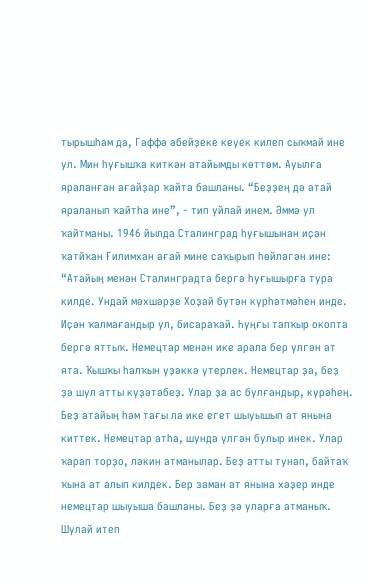тырышһам да, Гаффә әбейҙеке кеүек килеп сыҡмай ине ул. Мин һуғышҡа киткән атайымды көттөм. Ауылға яраланған ағайҙар ҡайта башланы. “Беҙҙең дә атай яраланып ҡайтһа ине”, - тип уйлай инем. Әммә ул ҡайтманы. 1946 йылда Сталинград һуғышынан иҫән ҡатйҡан Ғилимхан ағай мине саҡырып һөйләгән ине: “Атайың менән Сталинградта бергә һуғышырға тура килде. Ундай мәхшәрҙе Хоҙай бүтән күрһәтмәһен инде. Иҫән ҡалмағандыр ул, бисараҡай. Һуңғы тапҡыр окопта бергә яттыҡ. Немецтар менән ике арала бер үлгән ат ята. Ҡышҡы һалҡын үҙәккә үтерлек. Немецтар ҙа, беҙ ҙә шул атты күҙәтәбеҙ. Улар ҙа ас булғандыр, күрәһең. Беҙ атайың һәм тағы ла ике егет шыуышып ат янына киттек. Немецтар атһа, шунда үлгән булыр инек. Улар ҡарап торҙо, ләкин атманылар. Беҙ атты тунап, байтаҡ ҡына ат алып килдек. Бер заман ат янына хәҙер инде немецтар шыуыша башланы. Беҙ ҙә уларға атманыҡ. Шулай итеп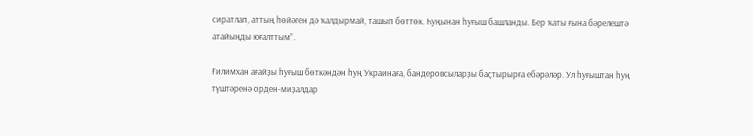сиратлап, аттың һөйәген дә ҡалдырмай, ташып бөттөк. Һуңынан һуғыш башланды. Бер ҡаты ғына бәрелештә атайыңды юғалттым”.

Ғилимхан ағайҙы һуғыш бөткәндән һуң Украинаға, бандеровсыларҙы баҫтырырға ебәрәләр. Ул һуғыштан һуң түштәренә орден-миҙалдар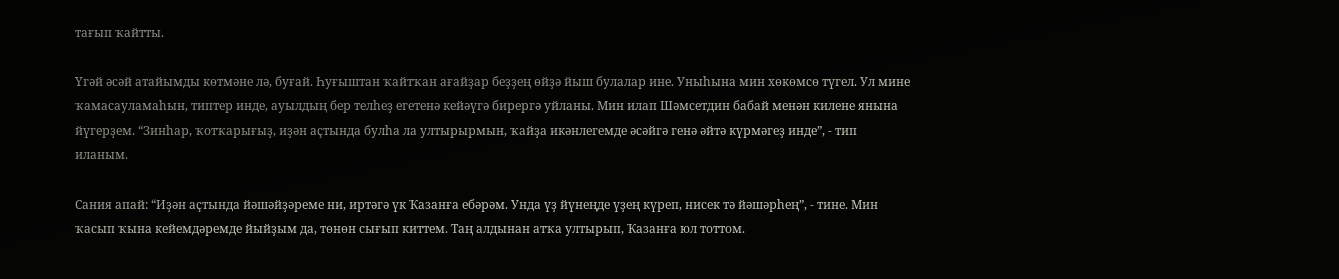тағып ҡайтты.

Үгәй әсәй атайымды көтмәне лә, буғай. Һуғыштан ҡайтҡан ағайҙар беҙҙең өйҙә йыш булалар ине. Уныһына мин хөкөмсө түгел. Ул мине ҡамасауламаһын, типтер инде, ауылдың бер телһеҙ егетенә кейәүгә бирергә уйланы. Мин илап Шәмсетдин бабай менән килене янына йүгерҙем. “Зинһар, ҡотҡарығыҙ, иҙән аҫтында булһа ла ултырырмын, ҡайҙа икәнлегемде әсәйгә генә әйтә күрмәгеҙ инде”, - тип иланым.

Сания апай: “Иҙән аҫтында йәшәйҙәреме ни, иртәгә үк Ҡазанға ебәрәм. Унда үҙ йүнеңде үҙең күреп, нисек тә йәшәрһең”, - тине. Мин ҡасып ҡына кейемдәремде йыйҙым да, төнөн сығып киттем. Таң алдынан атҡа ултырып, Ҡазанға юл тоттом.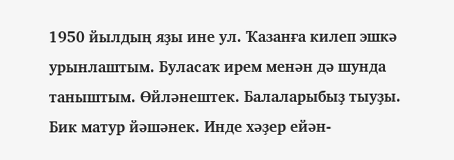1950 йылдың яҙы ине ул. Ҡазанға килеп эшкә урынлаштым. Буласаҡ ирем менән дә шунда таныштым. Өйләнештек. Балаларыбыҙ тыуҙы. Бик матур йәшәнек. Инде хәҙер ейән-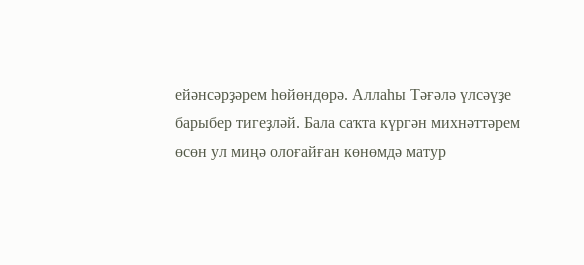ейәнсәрҙәрем һөйөндөрә. Аллаһы Тәғәлә үлсәүҙе барыбер тигеҙләй. Бала саҡта күргән михнәттәрем өсөн ул миңә олоғайған көнөмдә матур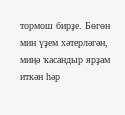тормош бирҙе. Бөгөн мин үҙем хәтерләгән, миңә ҡасандыр ярҙам иткән һәр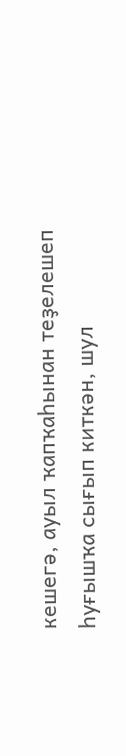кешегә, ауыл ҡапҡаһынан теҙелешеп һуғышҡа сығып киткән, шул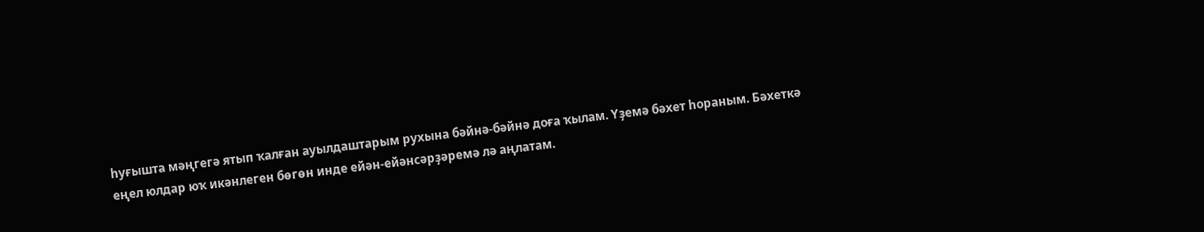һуғышта мәңгегә ятып ҡалған ауылдаштарым рухына бәйнә-бәйнә доға ҡылам. Үҙемә бәхет һораным. Бәхеткә еңел юлдар юҡ икәнлеген бөгөн инде ейән-ейәнсәрҙәремә лә аңлатам.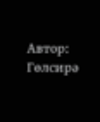Автор: Гөлсирә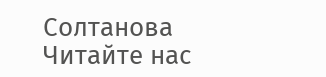Солтанова
Читайте нас